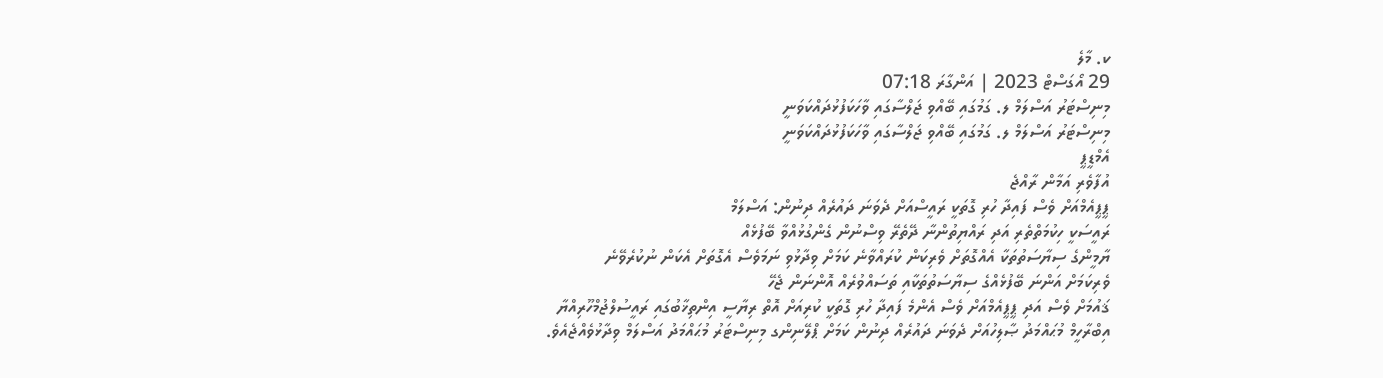ކ. މާލެ
29 އޯގަސްޓް 2023 | އަންގާރަ 07:18
މިނިސްޓަރު އަސްލަމް ލ. ގަމުގައި ބޭއްވި ޖަލްސާގައި ވާހަކަފުޅުދައްކަވަނީ
މިނިސްޓަރު އަސްލަމް ލ. ގަމުގައި ބޭއްވި ޖަލްސާގައި ވާހަކަފުޅުދައްކަވަނީ
އެމްޑީޕީ
އުފާވެރި އަމާން ރާއްޖެ
ޕީޕީއެމްއަށް ވެސް ފައިދާ ހުރި ގޮތަކީ ރައީސްއަށް ދެވަނަ ދައުރެއް ދިނުން: އަސްލަމް
ރައީސަކީ ހިކުމަތްތެރި އަދި ރައްޔިތުންނާ ދޭތެރޭ ވިސްނުން ގެންގުޅުއްވާ ބޭފުޅެއް
ޔާމީންގެ ސިޔާސަތުތަކާ އެއްގޮތަށް ވެރިކަން ކުރައްވާނެ ކަމަށް ވިދާޅުވި ނަމަވެސް އެގޮތަށް އެކަން ނުކުރެވޭނެ
ވެރިކަމަށް އަންނަ ބޭފުޅެއްގެ ސިޔާސަތުތަކާއި ތަސައްވުރެއް އޮންނަން ޖެހޭ
ޤައުމަށް ވެސް އަދި ޕީޕީއެމްއަށް ވެސް އެންމެ ފައިދާ ހުރި ގޮތަކީ ކުރިއަށް އޮތް ރިޔާސީ އިންތިޚާބުގައި ރައީސުލްޖުމްހޫރިއްޔާ އިބްރާހީމް މުޙައްމަދު ޞާލިހުއަށް ދެވަނަ ދައުރެއް ދިނުން ކަމަށް ޕްލޭނިންގ މިނިސްޓަރު މުޙައްމަދު އަސްލަމް ވިދާޅުވެއްޖެއެވެ.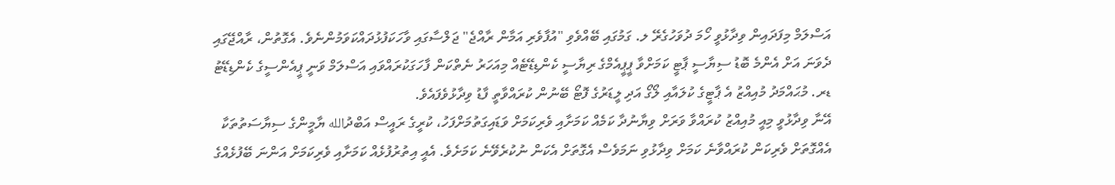އަސްލަމް މިފަދައިން ވިދާޅުވީ ހޯމަ ދުވަހުގެރޭ ލ. ގަމުގައި ބޭއްވެވި "އުފާވެރި އަމާން ރާއްޖެ" ޖަލްސާގައި ވާހަކަފުޅުދައްކަވަމުންނެވެ. އެގޮތުން، ރާއްޖޭގައި ދެވަނަ އަށް އެންމެ ބޮޑު ސިޔާސީ ޕާޓީ ކަމަށްވާ ޕީޕީއެމްގެ ރިޔާސީ ކެންޑިޑޭޓެއް މިއަހަރު ނެތްކަން ފާހަގަކުރައްވައި އަސްލަމް ވަނީ ޕީއެންސީގެ ކެންޑިޑޭޓު ޑރ. މުޙައްމަދު މުއިއްޒު އެ ޕާޓީގެ ކުލައާއި ލޯގޯ އަދި ލީޑަރުގެ ފޮޓޯ ބޭނުން ކުރައްވާތީ ފާޑު ވިދާޅުވެފައެވެ.
އޭނާ ވިދާޅުވީ މިއީ މުއިއްޒު ކުރައްވާ ވަރަށް ވިޔާނުދާ ކަމެއް ކަމަށާއި ވެރިކަމަށް ވަޑައިގަތުމަށްފަހު، ކުރީގެ ރައީސް އަބްދުالله ޔާމީންގެ ސިޔާސަތުތަކާ އެއްގޮތަށް ވެރިކަން ކުރައްވާނެ ކަމަށް ވިދާޅުވި ނަމަވެސް އެގޮތަށް އެކަން ނުކުރެވޭނެ ކަމަށެވެ. އެއީ އިތުރުފުޅެއް ކަމަށާއި ވެރިކަމަށް އަންނަ ބޭފުޅެއްގެ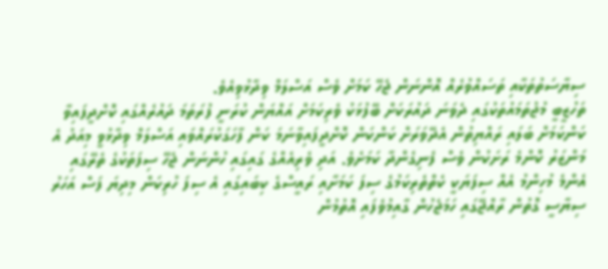ސިޔާސަތުތަކާއި ތަސައްވުރެއް އޮންނަން ޖެހޭ ކަމަށް ވެސް އަސްލަމް ވިދާޅުވިއެވެ.
ތަހުޒީބީ މުޖުތަމައުތަކުގައި ދެވަނަ ދައުރަކަށް ބޭފުޅަކު ވެރިކަމަށް އައްޔަން ކުރަނީ ފުރަތަމަ ދައުރެއްގައި ކޮށްދީފައިވާ ކަންކަމަށް ބަލައި ރައްޔިތުން އެދޭވަރަށް ކަންކަން ކޮށްދީފައިވާނަމަ ކަން ފާހަގަކުރައްވައި އަސްލަމް ވިދާޅުވީ މިއަދު އެ މަންޒަރު ކޮންމެ ރަށަކުން ވެސް ފެނިގެންދާ ކަމަށެވެ. އަދި ވެރިއެއްގެ ގައިގައި ހުންނަން ޖެހޭ ސިފަތަކުގެ ތެރޭގައި އެންމެ މުހިންމު އެއް ސިފަޔަކީ ކެތްތެރިކަމުގެ ސިފަ ކަމަށާއި ރައީސްގެ ކިބައިގައި އެ ސިފަ ހުރިކަން މިދިޔަ ފަސް އަހަރު ސިޔާސީ ގޮތުން ރާއްޖޭގައި ހަމަޖެހުން ގާއިމުވެފައި އޮތުމުން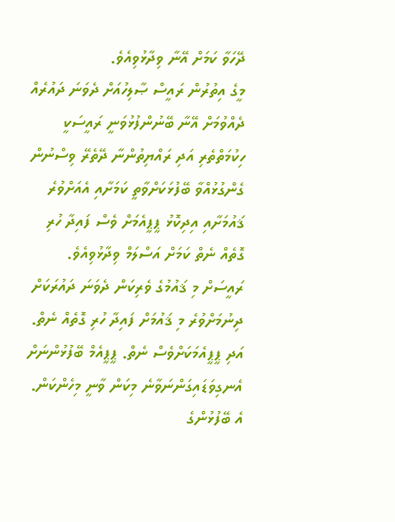ދޭހަވާ ކަމަށް އޭނާ ވިދާޅުވިއެވެ.
މީގެ އިތުރުން ރައީސް ޞާލިހުއަށް ދެވަނަ ދައުރެއް ދެއްވުމަށް އޭނާ ބޭނުންފުޅުވަނީ ރައީސަކީ ހިކުމަތްތެރި އަދި ރައްޔިތުންނާ ދޭތެރޭ ވިސްނުން ގެންގުޅުއްވާ ބޭފުޅަކަށްވާތީ ކަމަށާއި އެއަށްވުރެ ޤައުމަށާއި އިދިކޮޅު ޕީޕީއެމަށް ވެސް ފައިދާ ހުރި ގޮތެއް ނެތް ކަމަށް އަސްލަމް ވިދާޅުވިއެވެ.
ރައީސަށް މި ޤައުމުގެ ވެރިކަން ދެވަނަ ދައުރަކަށް ދިނުމަށްވުރެ މި ޤައުމަށް ފައިދާ ހުރި ގޮތެއް ނެތް. އަދި ޕީޕީއެމަކަށްވެސް ނެތް. ޕީޕީއެމް ބޭފުޅުންނަށް އެނގިވަޑައިގަންނަވާނެ މިކަން ވާނީ މިހެންކަން. އެ ބޭފުޅުންގެ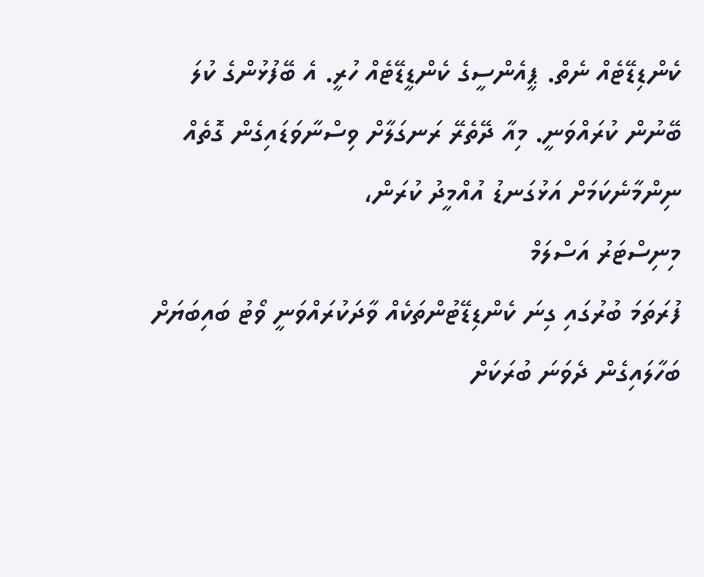ކެންޑިޑޭޓެއް ނެތް. ޕީއެންސީގެ ކެންޑީޑޭޓެއް ހުރީ. އެ ބޭފުޅުންގެ ކުލަ ބޭނުން ކުރައްވަނީ. މިއާ ދޭތެރޭ ރަނގަލާށް ވިސްނާވަޑައިގެން ގޮތެއް ނިންމާނެކަމަށް އަޅުގަނޑު އުއްމީދު ކުރަން،
މިނިސްޓަރު އަސްލަމް
ފުރަތަމަ ބުރުގައި ގިނަ ކެންޑިޑޭޓުންތަކެއް ވާދަކުރައްވަނީ ވޯޓު ބައިބަޔަށް ބަހާލައިގެން ދެވަނަ ބުރަކަށް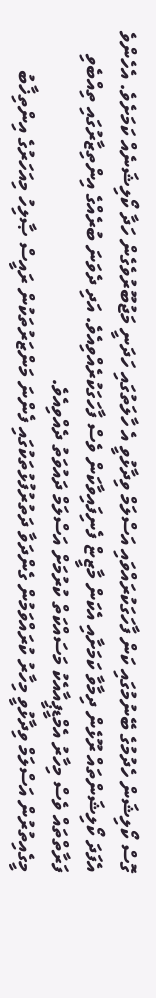ގޮސް ކޯލިޝަން ހެދުމުގެ ބޭނުމުގައި ކަން ފާހަގަކުރައްވައި އަސްލަމް ވިދާޅުވީ އެ ހާލަތުގައި ހަދަނީ މަޖުބޫރުވެގެން ހަދާ ކޯލިޝަނެއް ކަމަށެވެ. އެހެންވެ އެފަދަ ކޯލިޝަންތައް ރޫޅެން ދިމާވާ ކަމަށާއި އެކަން މާޒީޏް ފެނިފައިވާކަން ވެސް ފާހަގަކުރެއްވިއެވެ. އަދި ދެވަނަ ބުރެއްގެ އިންތިޒާރުގައި ތިއްބެވި ފަރާތްތައް ވެސް މިހާރު އެމްޑީޕީއާއެކު މަސައްކަތް ކުރުމަށް އަސްލަމް ދައުވަތު ދެއްވިއެވެ.
މީގެއިތުރުން އަސްލަމް ވިދާޅުވީ މިހާރު ކުރައްވަމުން ގެންދަވާ ދަތުރުފުޅުތަކުގައި ފެންނަ މަންޒަރުތަކުން ރައީސް ޞާލިހު މިއަހަރުގެ އިންތިޚާބު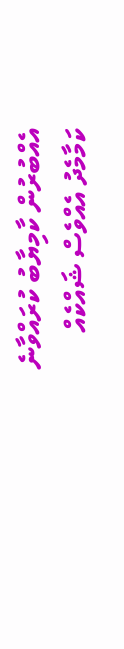އެއްބުރުން ކާމިޔާބު ކުރައްވާނެ ކަމާމެދު އެއްވެސް ޝައްކެއް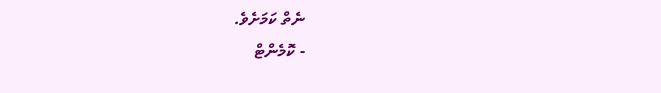ނެތް ކަމަށެވެ.
- ކޮމެންޓް